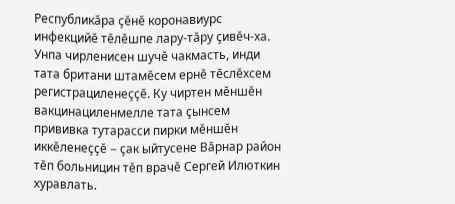Республикăра çĕнĕ коронавиурс инфекцийĕ тĕлĕшпе лару-тăру çивĕч-ха. Унпа чирленисен шучĕ чакмасть, инди тата британи штамĕсем ернĕ тĕслĕхсем регистрациленеççĕ. Ку чиртен мĕншĕн вакцинациленмелле тата çынсем прививка тутарасси пирки мĕншĕн иккĕленеççĕ – çак ыйтусене Вăрнар район тĕп больницин тĕп врачĕ Сергей Илюткин хуравлать.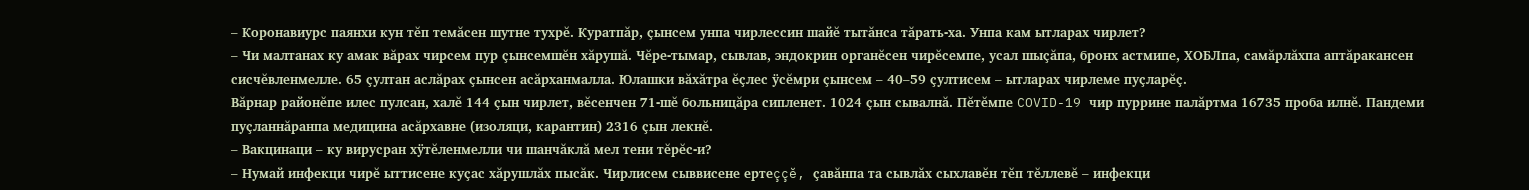– Коронавиурс паянхи кун тĕп темăсен шутне тухрĕ. Куратпăр, çынсем унпа чирлессин шайĕ тытăнса тăрать-ха. Унпа кам ытларах чирлет?
– Чи малтанах ку амак вăрах чирсем пур çынсемшĕн хăрушă. Чĕре-тымар, сывлав, эндокрин органĕсен чирĕсемпе, усал шыçăпа, бронх астмипе, ХОБЛпа, самăрлăхпа аптăракансен сисчĕвленмелле. 65 çултан аслăрах çынсен асăрханмалла. Юлашки вăхăтра ĕçлес ÿсĕмри çынсем – 40–59 çултисем – ытларах чирлеме пуçларĕç.
Вăрнар районĕпе илес пулсан, халĕ 144 çын чирлет, вĕсенчен 71-шĕ больницăра сипленет. 1024 çын сывалнă. Пĕтĕмпе COVID-19 чир пуррине палăртма 16735 проба илнĕ. Пандеми пуçланнăранпа медицина асăрхавне (изоляци, карантин) 2316 çын лекнĕ.
– Вакцинаци – ку вирусран хÿтĕленмелли чи шанчăклă мел тени тĕрĕс-и?
– Нумай инфекци чирĕ ыттисене куçас хăрушлăх пысăк. Чирлисем сыввисене ертеççĕ, çавăнпа та сывлăх сыхлавĕн тĕп тĕллевĕ – инфекци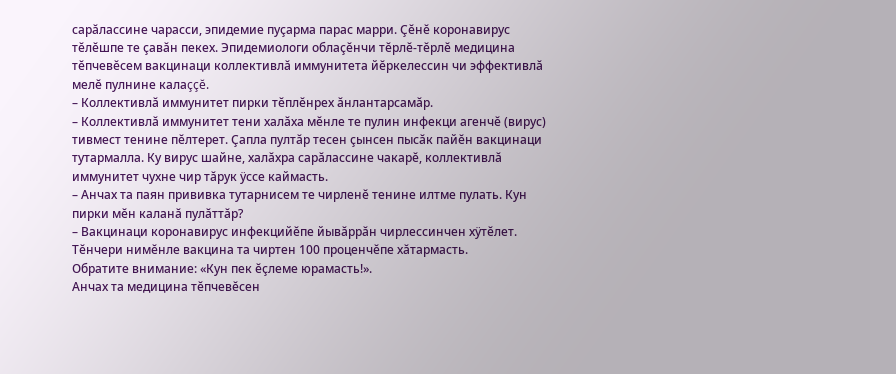сарăлассине чарасси, эпидемие пуçарма парас марри. Çĕнĕ коронавирус тĕлĕшпе те çавăн пекех. Эпидемиологи облаçĕнчи тĕрлĕ-тĕрлĕ медицина тĕпчевĕсем вакцинаци коллективлă иммунитета йĕркелессин чи эффективлă мелĕ пулнине калаççĕ.
– Коллективлă иммунитет пирки тĕплĕнрех ăнлантарсамăр.
– Коллективлă иммунитет тени халăха мĕнле те пулин инфекци агенчĕ (вирус) тивмест тенине пĕлтерет. Çапла пултăр тесен çынсен пысăк пайĕн вакцинаци тутармалла. Ку вирус шайне, халăхра сарăлассине чакарĕ, коллективлă иммунитет чухне чир тăрук ÿссе каймасть.
– Анчах та паян прививка тутарнисем те чирленĕ тенине илтме пулать. Кун пирки мĕн каланă пулăттăр?
– Вакцинаци коронавирус инфекцийĕпе йывăррăн чирлессинчен хÿтĕлет. Тĕнчери нимĕнле вакцина та чиртен 100 проценчĕпе хăтармасть.
Обратите внимание: «Кун пек ĕçлеме юрамасть!».
Анчах та медицина тĕпчевĕсен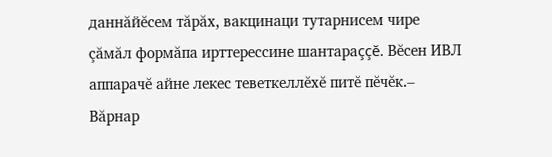даннăйĕсем тăрăх, вакцинаци тутарнисем чире çăмăл формăпа ирттерессине шантараççĕ. Вĕсен ИВЛ аппарачĕ айне лекес теветкеллĕхĕ питĕ пĕчĕк.– Вăрнар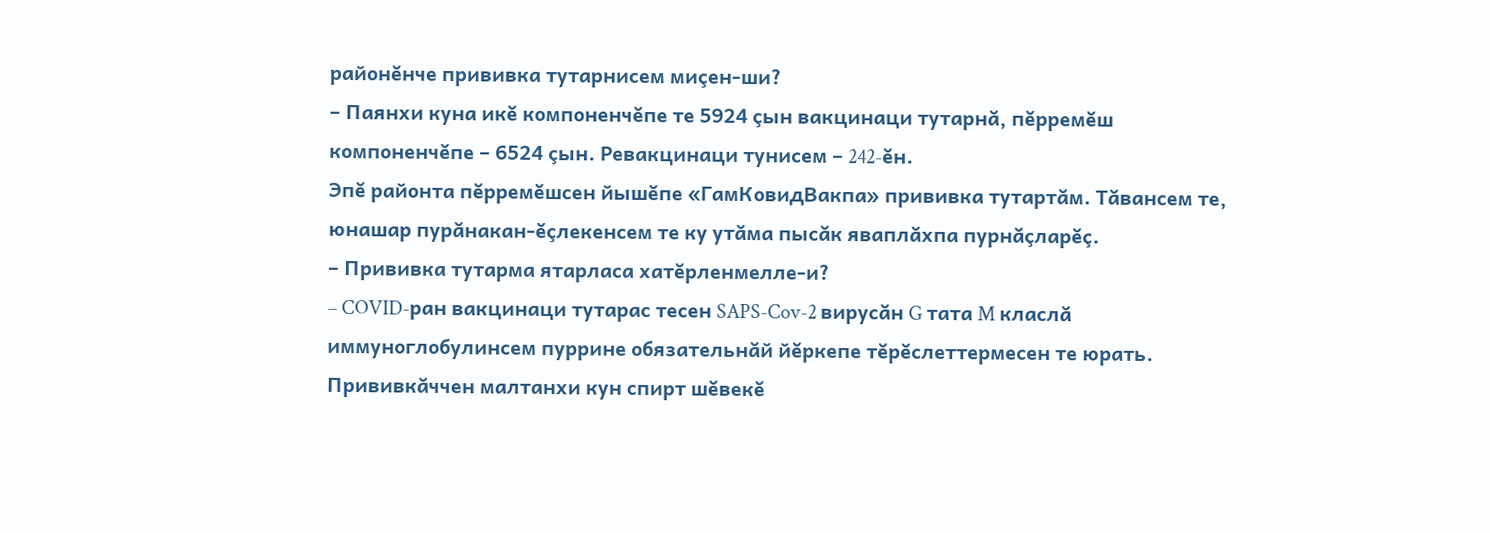районĕнче прививка тутарнисем миçен-ши?
– Паянхи куна икĕ компоненчĕпе те 5924 çын вакцинаци тутарнă, пĕрремĕш компоненчĕпе – 6524 çын. Ревакцинаци тунисем – 242-ĕн.
Эпĕ районта пĕрремĕшсен йышĕпе «ГамКовидВакпа» прививка тутартăм. Тăвансем те, юнашар пурăнакан-ĕçлекенсем те ку утăма пысăк яваплăхпа пурнăçларĕç.
– Прививка тутарма ятарласа хатĕрленмелле-и?
– COVID-ран вакцинаци тутарас тесен SAPS-Cov-2 вирусăн G тата M класлă иммуноглобулинсем пуррине обязательнăй йĕркепе тĕрĕслеттермесен те юрать. Прививкăччен малтанхи кун спирт шĕвекĕ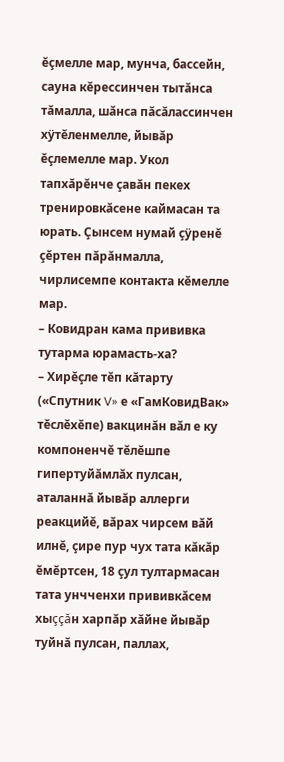ĕçмелле мар, мунча, бассейн, сауна кĕрессинчен тытăнса тăмалла, шăнса пăсăлассинчен хÿтĕленмелле, йывăр ĕçлемелле мар. Укол тапхăрĕнче çавăн пекех тренировкăсене каймасан та юрать. Çынсем нумай çÿренĕ çĕртен пăрăнмалла, чирлисемпе контакта кĕмелле мар.
– Ковидран кама прививка тутарма юрамасть-ха?
– Хирĕçле тĕп кăтарту («Спутник V» е «ГамКовидВак» тĕслĕхĕпе) вакцинăн вăл е ку компоненчĕ тĕлĕшпе гипертуйăмлăх пулсан, аталаннă йывăр аллерги реакцийĕ, вăрах чирсем вăй илнĕ, çире пур чух тата кăкăр ĕмĕртсен, 18 çул тултармасан тата унчченхи прививкăсем хыççăн харпăр хăйне йывăр туйнă пулсан, паллах,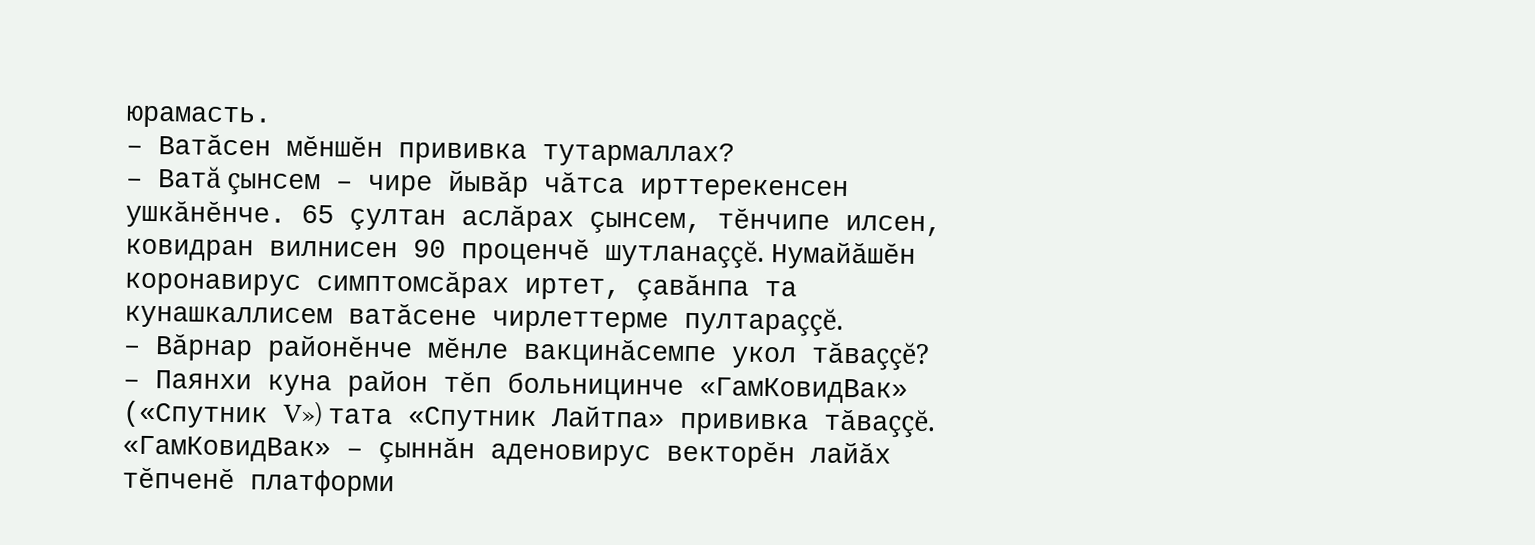юрамасть.
– Ватăсен мĕншĕн прививка тутармаллах?
– Ватă çынсем – чире йывăр чăтса ирттерекенсен ушкăнĕнче. 65 çултан аслăрах çынсем, тĕнчипе илсен, ковидран вилнисен 90 проценчĕ шутланаççĕ. Нумайăшĕн коронавирус симптомсăрах иртет, çавăнпа та кунашкаллисем ватăсене чирлеттерме пултараççĕ.
– Вăрнар районĕнче мĕнле вакцинăсемпе укол тăваççĕ?
– Паянхи куна район тĕп больницинче «ГамКовидВак» («Спутник V») тата «Спутник Лайтпа» прививка тăваççĕ.
«ГамКовидВак» – çыннăн аденовирус векторĕн лайăх тĕпченĕ платформи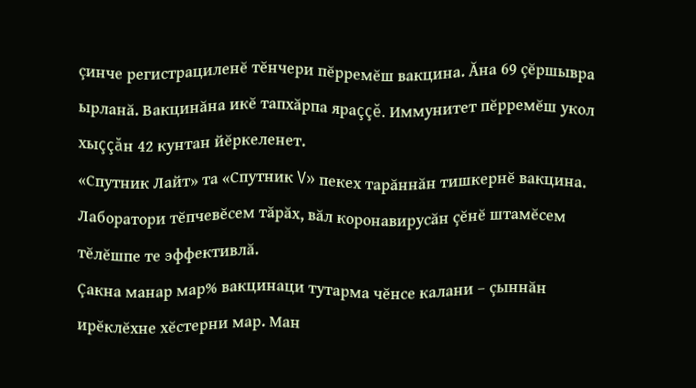çинче регистрациленĕ тĕнчери пĕрремĕш вакцина. Ăна 69 çĕршывра ырланă. Вакцинăна икĕ тапхăрпа яраççĕ. Иммунитет пĕрремĕш укол хыççăн 42 кунтан йĕркеленет.
«Спутник Лайт» та «Спутник V» пекех тарăннăн тишкернĕ вакцина. Лаборатори тĕпчевĕсем тăрăх, вăл коронавирусăн çĕнĕ штамĕсем тĕлĕшпе те эффективлă.
Çакна манар мар% вакцинаци тутарма чĕнсе калани – çыннăн ирĕклĕхне хĕстерни мар. Ман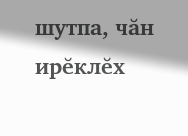шутпа, чăн ирĕклĕх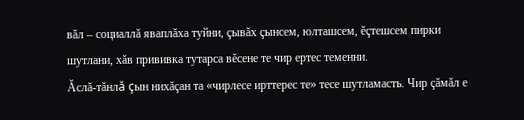вăл – социаллă яваплăха туйни, çывăх çынсем, юлташсем, ĕçтешсем пирки шутлани, хăв прививка тутарса вĕсене те чир ертес теменни.
Ăслă-тăнлă çын нихăçан та «чирлесе ирттерес те» тесе шутламасть. Чир çăмăл е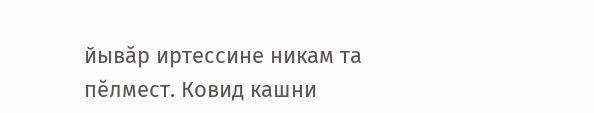йывăр иртессине никам та пĕлмест. Ковид кашни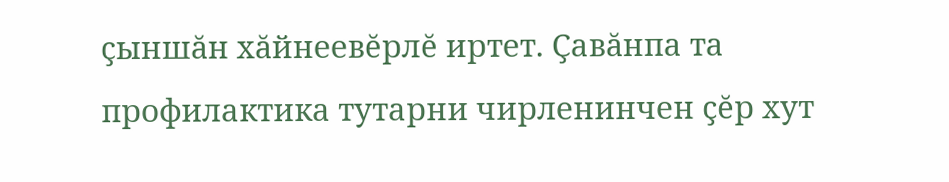çыншăн хăйнеевĕрлĕ иртет. Çавăнпа та профилактика тутарни чирленинчен çĕр хут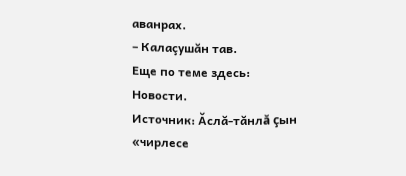аванрах.
– Калаçушăн тав.
Еще по теме здесь: Новости.
Источник: Ăслă-тăнлă çын «чирлесе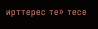ирттерес те» тесе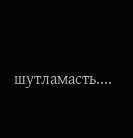шутламасть....